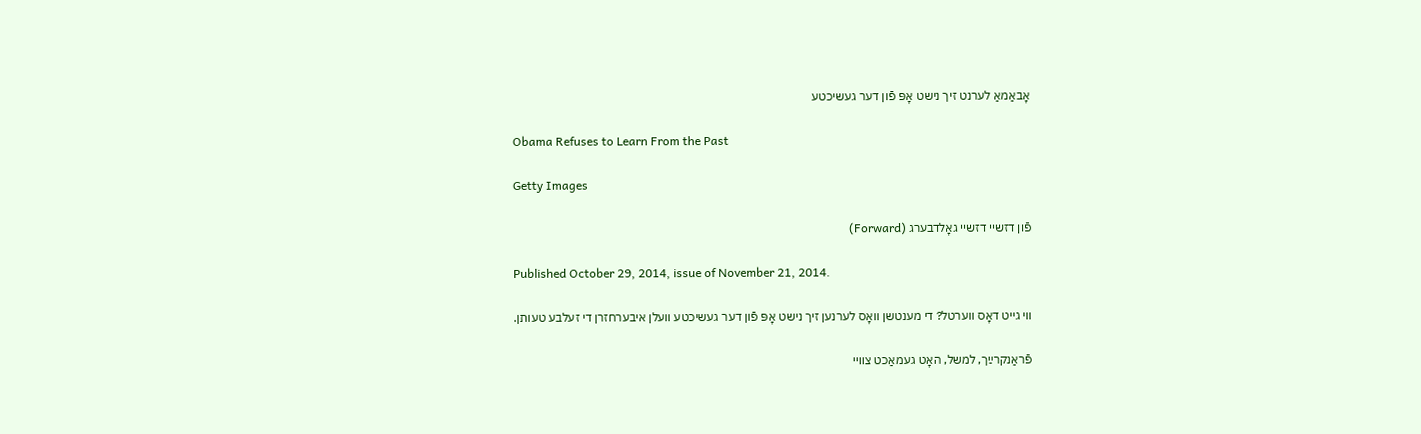אָבאַמאַ לערנט זיך נישט אָפּ פֿון דער געשיכטע

Obama Refuses to Learn From the Past

Getty Images

פֿון דזשיי דזשיי גאָלדבערג (Forward)

Published October 29, 2014, issue of November 21, 2014.

ווי גייט דאָס ווערטל? די מענטשן וואָס לערנען זיך נישט אָפּ פֿון דער געשיכטע וועלן איבערחזרן די זעלבע טעותן.

פֿראַנקרײַך, למשל, האָט געמאַכט צוויי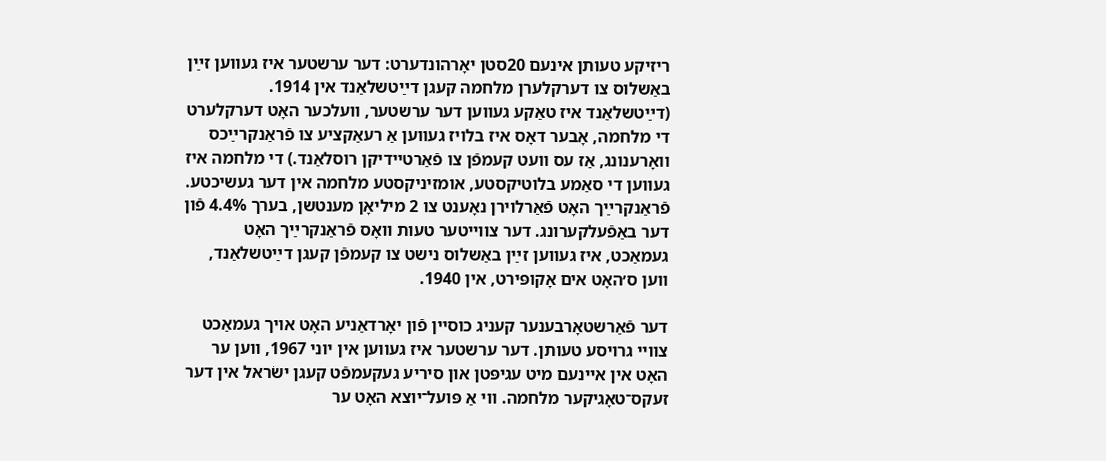ריזיקע טעותן אינעם 20סטן יאָרהונדערט: דער ערשטער איז געווען זײַן באַשלוס צו דערקלערן מלחמה קעגן דײַטשלאַנד אין 1914. (דײַטשלאַנד איז טאַקע געווען דער ערשטער, וועלכער האָט דערקלערט די מלחמה, אָבער דאָס איז בלויז געווען אַ רעאַקציע צו פֿראַנקרײַכס וואָרענונג, אַז עס וועט קעמפֿן צו פֿאַרטיידיקן רוסלאַנד.) די מלחמה איז געווען די סאַמע בלוטיקסטע, אומזיניקסטע מלחמה אין דער געשיכטע. פֿראַנקרײַך האָט פֿאַרלוירן נאָענט צו 2 מיליאָן מענטשן, בערך 4.4% פֿון דער באַפֿעלקערונג. דער צווייטער טעות וואָס פֿראַנקרײַך האָט געמאַכט, איז געווען זײַן באַשלוס נישט צו קעמפֿן קעגן דײַטשלאַנד, ווען ס׳האָט אים אָקופּירט, אין 1940.

דער פֿאַרשטאָרבענער קעניג כוסיין פֿון יאָרדאַניע האָט אויך געמאַכט צוויי גרויסע טעותן. דער ערשטער איז געווען אין יוני 1967, ווען ער האָט אין איינעם מיט עגיפּטן און סיריע געקעמפֿט קעגן ישׂראל אין דער זעקס־טאָגיקער מלחמה. ווי אַ פּועל־יוצא האָט ער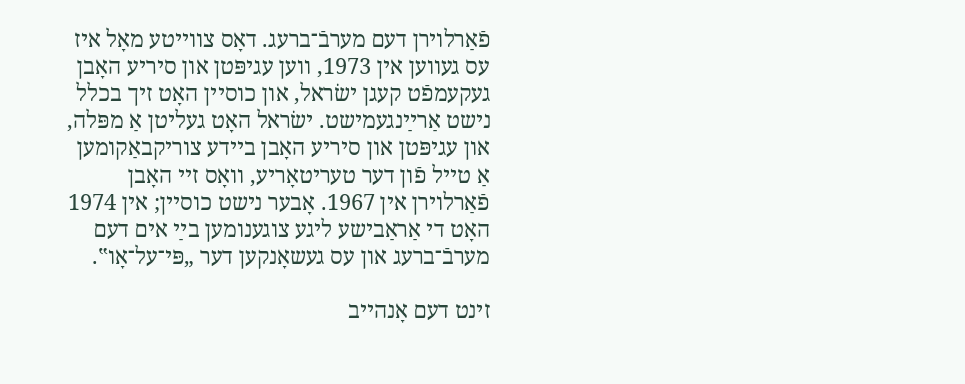פֿאַרלוירן דעם מערבֿ־ברעג. דאָס צווייטע מאָל איז עס געווען אין 1973, ווען עגיפּטן און סיריע האָבן געקעמפֿט קעגן ישׂראל, און כוסיין האָט זיך בכלל נישט אַרײַנגעמישט. ישׂראל האָט געליטן אַ מפּלה, און עגיפּטן און סיריע האָבן ביידע צוריקבאַקומען אַ טייל פֿון דער טעריטאָריע, וואָס זיי האָבן פֿאַרלוירן אין 1967. אָבער נישט כוסיין; אין 1974 האָט די אַראַבישע ליגע צוגענומען בײַ אים דעם מערבֿ־ברעג און עס געשאָנקען דער „פּי־על־אָו‟.

זינט דעם אָנהייב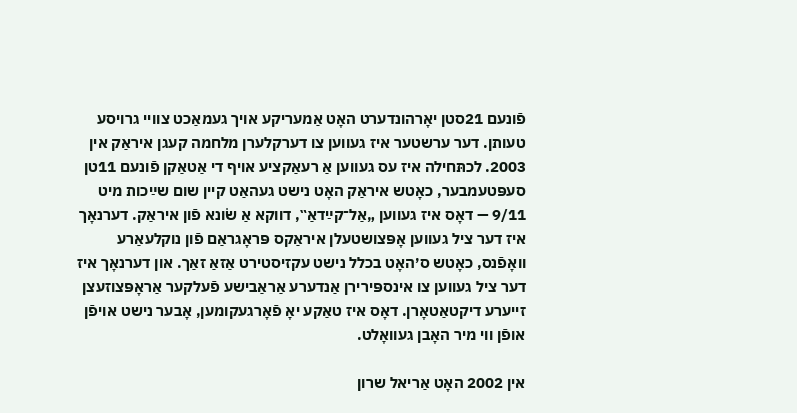פֿונעם 21סטן יאָרהונדערט האָט אַמעריקע אויך געמאַכט צוויי גרויסע טעותן. דער ערשטער איז געווען צו דערקלערן מלחמה קעגן איראַק אין 2003. לכתּחילה איז עס געווען אַ רעאַקציע אויף די אַטאַקן פֿונעם 11טן סעפּטעמבער, כאָטש איראַק האָט נישט געהאַט קיין שום שײַכות מיט 9/11 — דאָס איז געווען „אַל־קײַדאַ‟, דווקא אַ שׂונא פֿון איראַק. דערנאָך איז דער ציל געווען אָפּצושטעלן איראַקס פּראָגראַם פֿון נוקלעאַרע וואָפֿנס, כאָטש ס׳האָט בכלל נישט עקזיסטירט אַזאַ זאַך. און דערנאָך איז דער ציל געווען צו אינספּירירן אַנדערע אַראַבישע פֿעלקער אַראָפּצוזעצן זייערע דיקטאַטאָרן. דאָס איז טאַקע יאָ פֿאָרגעקומען, אָבער נישט אויפֿן אופֿן ווי מיר האָבן געוואָלט.

אין 2002 האָט אַריאל שרון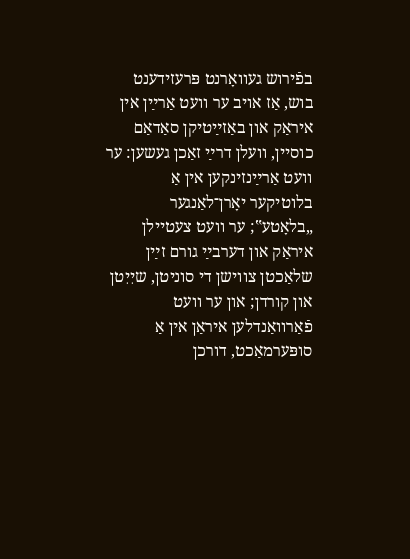בפֿירוש געוואָרנט פּרעזידענט בוש, אַז אויב ער וועט אַרײַן אין איראַק און באַזײַטיקן סאַדאַם כוסיין, וועלן דרײַ זאַכן געשען: ער וועט אַרײַנזינקען אין אַ בלוטיקער יאָרן־לאַנגער „בלאָטע‟; ער וועט צעטיילן איראַק און דערבײַ גורם זײַן שלאַכטן צווישן די סוניטן, שיִיִטן און קורדן; און ער וועט פֿאַרוואַנדלען איראַן אין אַ סופּערמאַכט, דורכן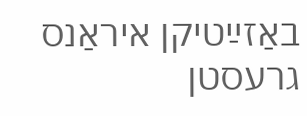באַזײַטיקן איראַנס גרעסטן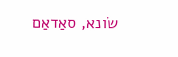שׂונא, סאַדאַם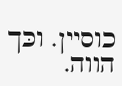כוסיין. וכּך הווה.